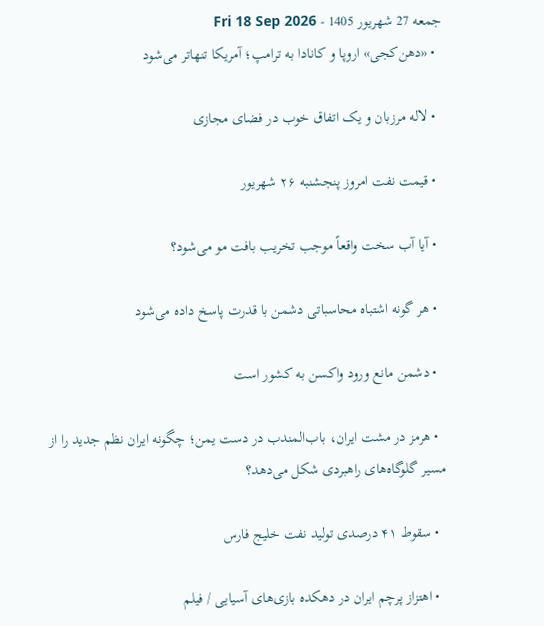جمعه 27 شهريور 1405 - Fri 18 Sep 2026
  • «دهن‌کجی» اروپا و کانادا به ترامپ؛ آمریکا تنهاتر می‌شود

  • لاله مرزبان و یک اتفاق خوب در فضای مجازی

  • قیمت نفت امروز پنجشنبه ۲۶ شهریور

  • آیا آب سخت واقعاً موجب تخریب بافت مو می‌شود؟

  • هر گونه اشتباه محاسباتی دشمن با قدرت پاسخ داده می‌شود

  • دشمن مانع ورود واکسن به کشور است

  • هرمز در مشت ایران، باب‌المندب در دست یمن؛ چگونه ایران نظم جدید را از مسیر گلوگاه‌های راهبردی شکل می‌دهد؟

  • سقوط ۴۱ درصدی تولید نفت خلیج فارس

  • اهتزاز پرچم ایران در دهکده بازی‌های آسیایی / فیلم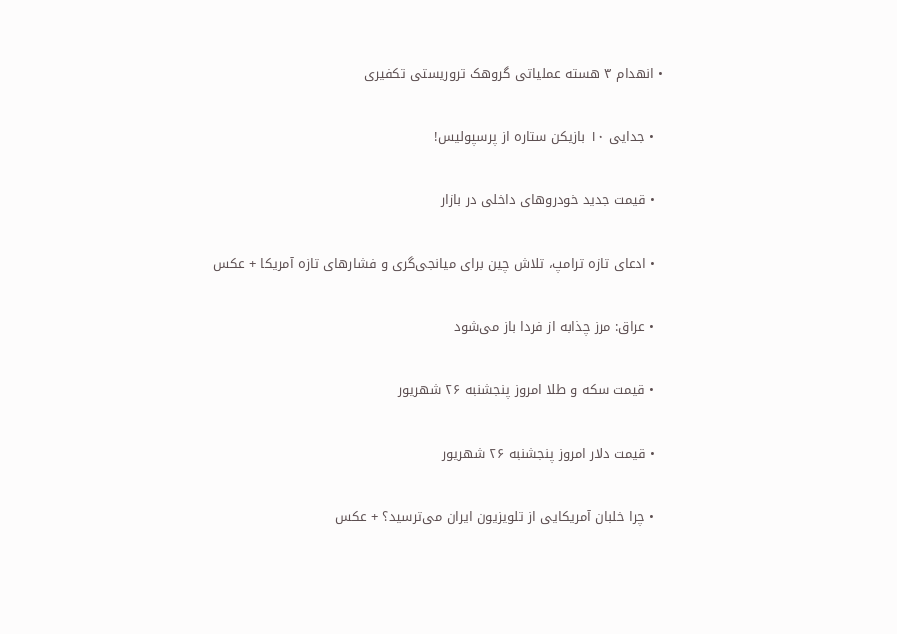• انهدام ۳ هسته عملیاتی گروهک تروریستی تکفیری

  • جدایی ۱۰ بازیکن ستاره از پرسپولیس!

  • قیمت جدید خودروهای داخلی در بازار

  • ادعای تازه ترامپ، تلاش چین برای میانجی‌گری و فشارهای تازه آمریکا + عکس

  • عراق: مرز چذابه از فردا باز می‌شود

  • قیمت سکه و طلا امروز پنجشنبه ۲۶ شهریور

  • قیمت دلار امروز پنجشنبه ۲۶ شهریور

  • چرا خلبان آ‌مریکایی از تلویزیون ایران می‌ترسید؟ + عکس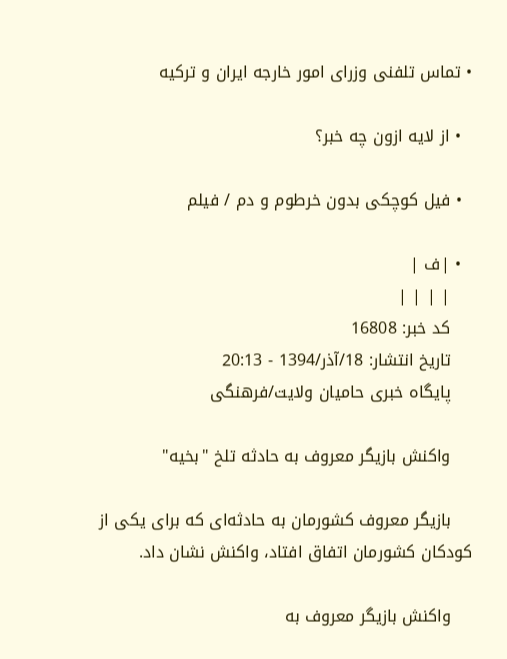• تماس تلفنی وزرای امور خارجه ایران و ترکیه

  • از لایه ازون چه خبر؟

  • فیل کوچکی بدون خرطوم و دم / فیلم

  • |ف |
    | | | |
    کد خبر: 16808
    تاریخ انتشار: 18/آذر/1394 - 20:13
    پایگاه خبری حامیان ولایت/فرهنگی

    واکنش بازیگر معروف به حادثه تلخ "بخیه"

    بازیگر معروف کشورمان به حادثه‌ای که برای یکی از کودکان کشورمان اتفاق افتاد، واکنش نشان داد.

    واکنش بازیگر معروف به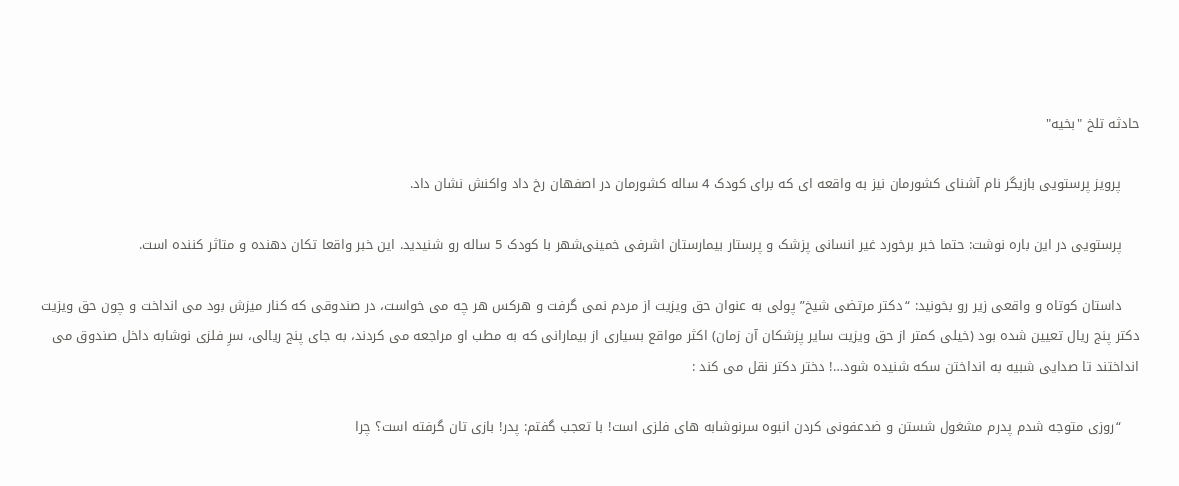حادثه تلخ "بخیه"

    پرویز پرستویی بازیگر نام آشنای کشورمان نیز به واقعه ای که برای کودک 4 ساله کشورمان در اصفهان رخ داد واکنش نشان داد.

    پرستویی در این باره نوشت: حتما خبر برخورد غیر انسانی پزشک و پرستار بیمارستان اشرفی خمینی‌شهر با کودک 5 ساله رو شنیدید. این خبر واقعا تکان دهنده و متاثر کننده است.

    داستان کوتاه و واقعی زیر رو بخونید: “دکتر مرتضی شیخ” پولی به عنوان حق ویزیت از مردم نمی گرفت و هرکس هر چه می خواست، در صندوقی که کنار میزش بود می انداخت و چون حق ویزیت دکتر پنج ریال تعیین شده بود (خیلی کمتر از حق ویزیت سایر پزشکان آن زمان) اکثر مواقع بسیاری از بیمارانی که به مطب او مراجعه می کردند، به جای پنج ریالی، سرِ فلزی نوشابه داخل صندوق می انداختند تا صدایی شبیه به انداختن سکه شنیده شود…! دختر دکتر نقل می کند :

    “روزی متوجه شدم پدرم مشغول شستن و ضدعفونی کردن انبوه سرنوشابه های فلزی است! با تعجب گفتم: پدر! بازی تان گرفته است؟ چرا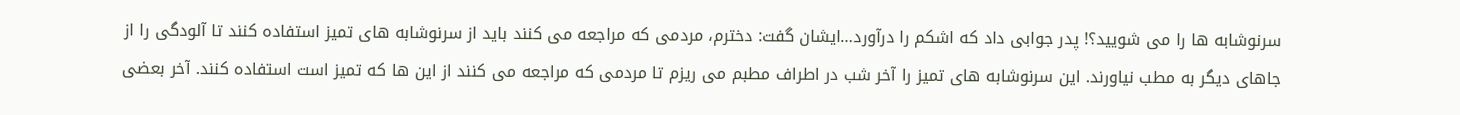سرنوشابه ها را می شویید؟! پدر جوابی داد که اشکم را درآورد…ایشان گفت: دخترم، مردمی که مراجعه می کنند باید از سرنوشابه های تمیز استفاده کنند تا آلودگی را از جاهای دیگر به مطب نیاورند. این سرنوشابه های تمیز را آخر شب در اطراف مطبم می ریزم تا مردمی که مراجعه می کنند از این ها که تمیز است استفاده کنند. آخر بعضی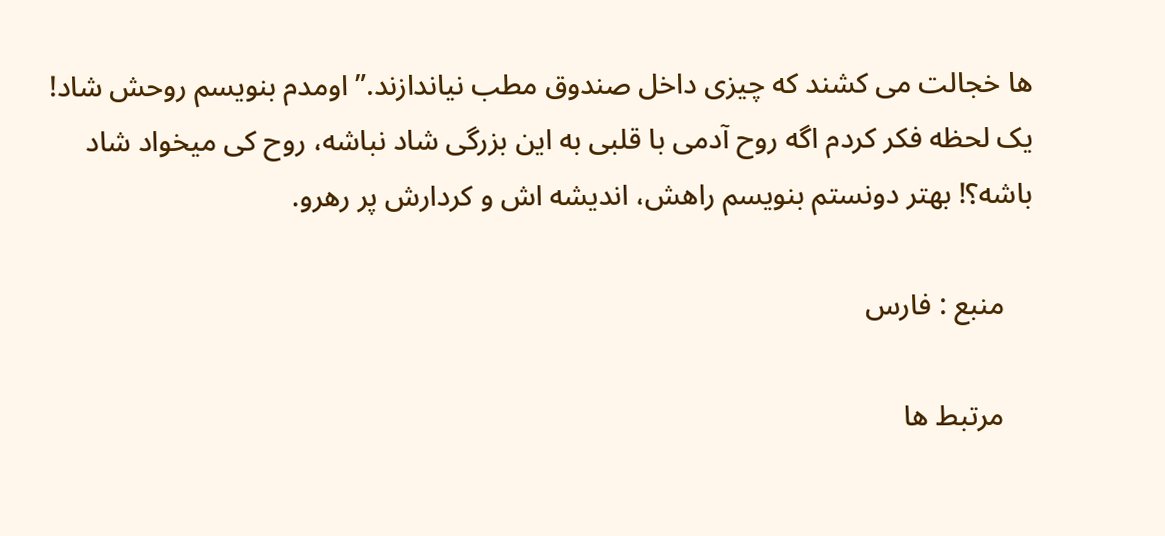ها خجالت می کشند که چیزی داخل صندوق مطب نیاندازند.” اومدم بنویسم روحش شاد! یک لحظه فکر کردم اگه روح آدمی با قلبی به این بزرگی شاد نباشه، روح کی میخواد شاد باشه؟! بهتر دونستم بنویسم راهش، اندیشه اش و کردارش پر رهرو.

    منبع : فارس

    مرتبط ها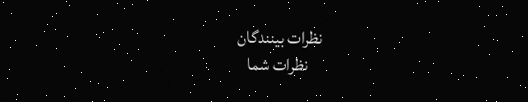نظرات بینندگان
    نظرات شما